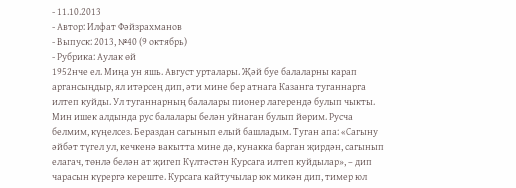- 11.10.2013
- Автор: Илфат Фәйзрахманов
- Выпуск: 2013, №40 (9 октябрь)
- Рубрика: Аулак өй
1952нче ел. Миңа ун яшь. Август урталары. Җәй буе балаларны карап аргансыңдыр, ял итәрсең дип, әти мине бер атнага Казанга туганнарга илтеп куйды. Ул туганнарның балалары пионер лагерендә булып чыкты. Мин ишек алдында рус балалары белән уйнаган булып йөрим. Русча белмим, күңелсез. Бераздан сагынып елый башладым. Туган апа: «Сагыну әйбәт түгел ул, кечкенә вакытта мине дә, кунакка барган җирдән, сагынып елагач, төнлә белән ат җигеп Күлтәстән Курсага илтеп куйдылар», – дип чарасын күрергә кереште. Курсага кайтучылар юк микән дип, тимер юл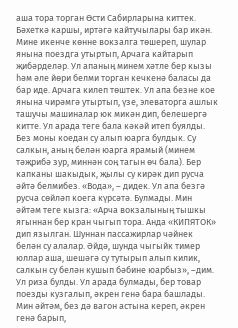аша тора торган Өсти Сабирларына киттек. Бәхеткә каршы, иртәгә кайтучылары бар икән. Мине икенче көнне вокзалга төшереп, шулар янына поездга утыртып, Арчага кайтарып җибәрделәр. Ул апаның минем хәтле бер кызы һәм әле йөри белми торган кечкенә баласы да бар иде. Арчага килеп төштек. Ул апа безне кое янына чирәмгә утыртып, үзе, элеваторга ашлык ташучы машиналар юк микән дип, белешергә китте. Ул арада теге бала кәкәй итеп буялды. Без моны коедан су алып юарга булдык. Су салкын, аның белән юарга ярамый (минем тәҗрибә зур, миннән соң тагын өч бала). Бер капканы шакыдык, җылы су кирәк дип русча әйтә белмибез. «Вода», – дидек. Ул апа безгә русча сөйләп коега күрсәтә. Булмады. Мин әйтәм теге кызга: «Арча вокзалының тышкы ягыннан бер кран чыгып тора. Анда «КИПЯТОК» дип язылган. Шуннан пассажирлар чәйнек белән су алалар. Әйдә, шунда чыгыйк тимер юллар аша, шешәгә су тутырып алып килик, салкын су белән кушып бәбине юарбыз», –дим. Ул риза булды. Ул арада булмады, бер товар поезды кузгалып, әкрен генә бара башлады. Мин әйтәм, без дә вагон астына кереп, әкрен генә барып,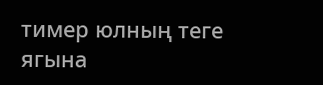тимер юлның теге ягына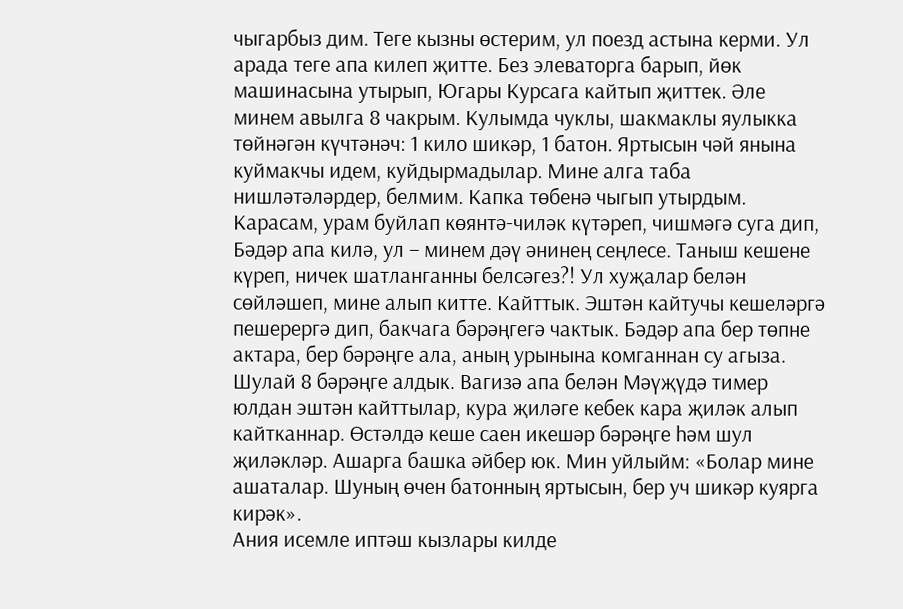чыгарбыз дим. Теге кызны өстерим, ул поезд астына керми. Ул арада теге апа килеп җитте. Без элеваторга барып, йөк машинасына утырып, Югары Курсага кайтып җиттек. Әле минем авылга 8 чакрым. Кулымда чуклы, шакмаклы яулыкка төйнәгән күчтәнәч: 1 кило шикәр, 1 батон. Яртысын чәй янына куймакчы идем, куйдырмадылар. Мине алга таба нишләтәләрдер, белмим. Капка төбенә чыгып утырдым. Карасам, урам буйлап көянтә-чиләк күтәреп, чишмәгә суга дип, Бәдәр апа килә, ул – минем дәү әнинең сеңлесе. Таныш кешене күреп, ничек шатланганны белсәгез?! Ул хуҗалар белән сөйләшеп, мине алып китте. Кайттык. Эштән кайтучы кешеләргә пешерергә дип, бакчага бәрәңгегә чактык. Бәдәр апа бер төпне актара, бер бәрәңге ала, аның урынына комганнан су агыза. Шулай 8 бәрәңге алдык. Вагизә апа белән Мәүҗүдә тимер юлдан эштән кайттылар, кура җиләге кебек кара җиләк алып кайтканнар. Өстәлдә кеше саен икешәр бәрәңге һәм шул җиләкләр. Ашарга башка әйбер юк. Мин уйлыйм: «Болар мине ашаталар. Шуның өчен батонның яртысын, бер уч шикәр куярга кирәк».
Ания исемле иптәш кызлары килде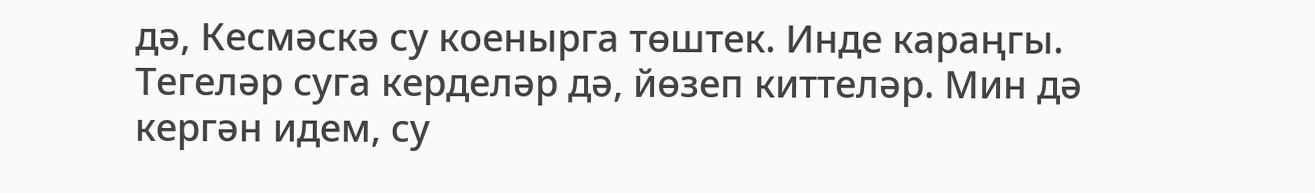дә, Кесмәскә су коенырга төштек. Инде караңгы. Тегеләр суга керделәр дә, йөзеп киттеләр. Мин дә кергән идем, су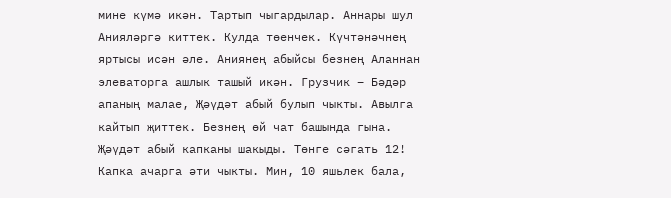мине күмә икән. Тартып чыгардылар. Аннары шул Анияләргә киттек. Кулда төенчек. Күчтәнәчнең яртысы исән әле. Аниянең абыйсы безнең Аланнан элеваторга ашлык ташый икән. Грузчик – Бәдәр апаның малае, Җәүдәт абый булып чыкты. Авылга кайтып җиттек. Безнең өй чат башында гына. Җәүдәт абый капканы шакыды. Төнге сәгать 12! Капка ачарга әти чыкты. Мин, 10 яшьлек бала,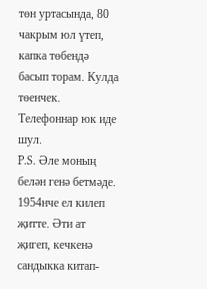төн уртасында, 80 чакрым юл үтеп, капка төбендә басып торам. Кулда төенчек. Телефоннар юк иде шул.
P.S. Әле моның белән генә бетмәде. 1954нче ел килеп җитте. Әти ат җигеп, кечкенә сандыкка китап-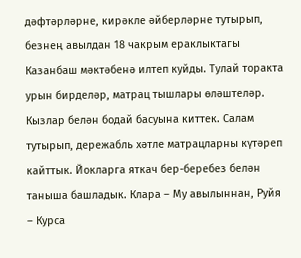дәфтәрләрне, кирәкле әйберләрне тутырып, безнең авылдан 18 чакрым ераклыктагы Казанбаш мәктәбенә илтеп куйды. Тулай торакта урын бирделәр, матрац тышлары өләштеләр. Кызлар белән бодай басуына киттек. Салам тутырып, дережабль хәтле матрацларны күтәреп кайттык. Йокларга яткач бер-беребез белән таныша башладык. Клара – Му авылыннан, Руйя – Курса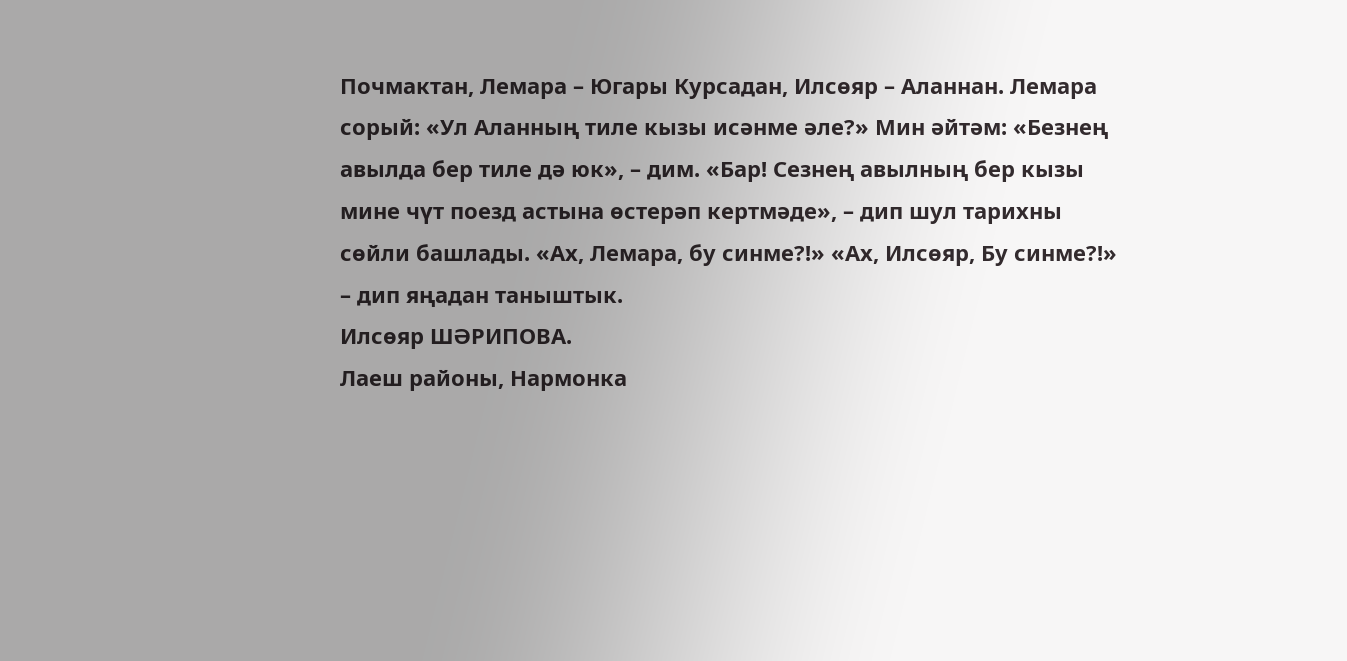Почмактан, Лемара – Югары Курсадан, Илсөяр – Аланнан. Лемара сорый: «Ул Аланның тиле кызы исәнме әле?» Мин әйтәм: «Безнең авылда бер тиле дә юк», – дим. «Бар! Сезнең авылның бер кызы мине чүт поезд астына өстерәп кертмәде», – дип шул тарихны сөйли башлады. «Ах, Лемара, бу синме?!» «Ах, Илсөяр, Бу синме?!» – дип яңадан таныштык.
Илсөяр ШӘРИПОВА.
Лаеш районы, Нармонка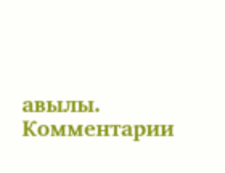авылы.
Комментарии